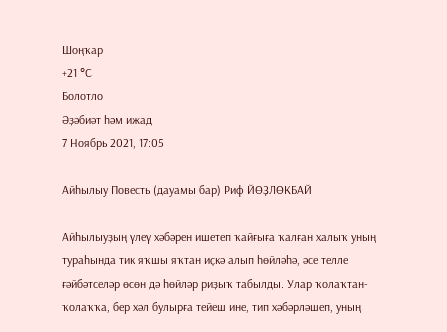Шоңҡар
+21 °С
Болотло
Әҙәбиәт һәм ижад
7 Ноябрь 2021, 17:05

Айһылыу Повесть (дауамы бар) Риф ЙӨҘЛӨКБАЙ

Айһылыуҙың үлеү хәбәрен ишетеп ҡайғыға ҡалған халыҡ уның тураһында тик яҡшы яҡтан иҫкә алып һөйләһә, әсе телле ғәйбәтселәр өсөн дә һөйләр риҙыҡ табылды. Улар ҡолаҡтан-ҡолаҡҡа, бер хәл булырға тейеш ине, тип хәбәрләшеп, уның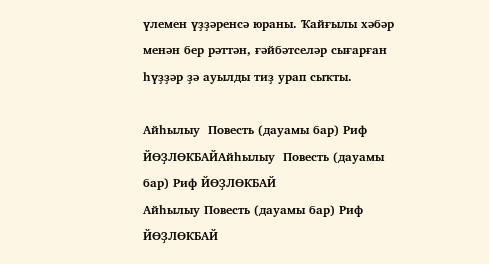үлемен үҙҙәренсә юраны. Ҡайғылы хәбәр менән бер рәттән, ғәйбәтселәр сығарған һүҙҙәр ҙә ауылды тиҙ урап сыҡты.

Айһылыу  Повесть (дауамы бар) Риф ЙӨҘЛӨКБАЙАйһылыу  Повесть (дауамы бар) Риф ЙӨҘЛӨКБАЙ
Айһылыу Повесть (дауамы бар) Риф ЙӨҘЛӨКБАЙ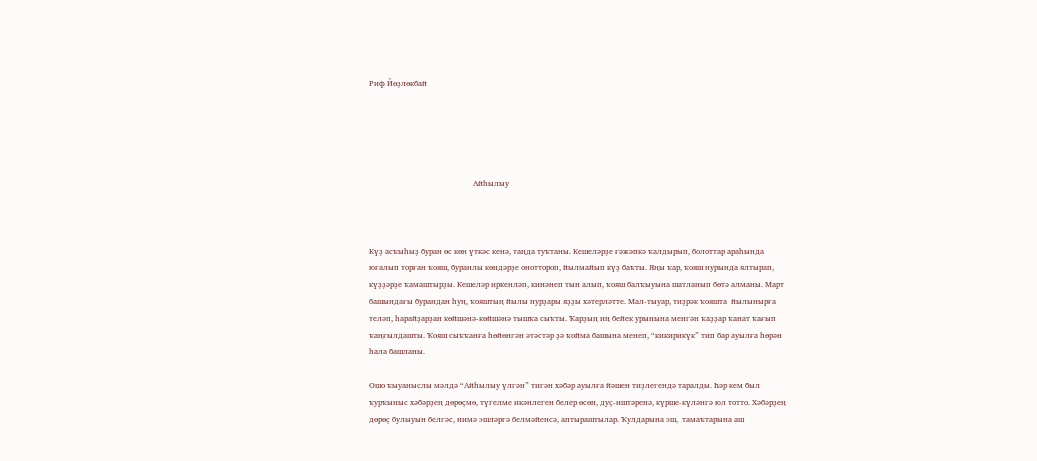Риф Йөҙлөкбай





                                                    Айһылыу



Күҙ асҡыһыҙ буран өс көн үткәс кенә, таңда туҡтаны. Кешеләрҙе ғәжәпкә ҡалдырып, болоттар араһында юғалып торған ҡояш, буранлы көндәрҙе оноттороп, йылмайып күҙ баҡты. Яңы ҡар, ҡояш нурында ялтырап, күҙҙәрҙе ҡамаштырҙы. Кешеләр иркенләп, кинәнеп тын алып, ҡояш балҡыуына шатланып бөтә алманы. Март башындағы бурандан һуң, ҡояштың йылы нурҙары яҙҙы хәтерләтте. Мал-тыуар, тиҙрәк ҡояшта  йылынырға теләп, һарайҙарҙан көйшәнә-көйшәнә тышҡа сыҡты. Ҡарҙың иң бейек урынына менгән ҡаҙҙар ҡанат ҡағып ҡаңғылдашты. Ҡояш сыҡҡанға һөйөнгән әтәстәр ҙә ҡойма башына менеп, “кикирикүк” тип бар ауылға һөрән һала башланы.

Ошо ҡыуаныслы мәлдә “Айһылыу үлгән” тигән хәбәр ауылға йәшен тиҙлегендә таралды. Һәр кем был ҡурҡыныс хәбәрҙең дөрөҫмө, түгелме икәнлеген белер өсөн, дуҫ-иштәренә, күрше-күләнгә юл тотто. Хәбәрҙең дөрөҫ булыуын белгәс, нимә эшләргә белмәйенсә, аптыраштылар. Ҡулдарына эш,  тамаҡтарына аш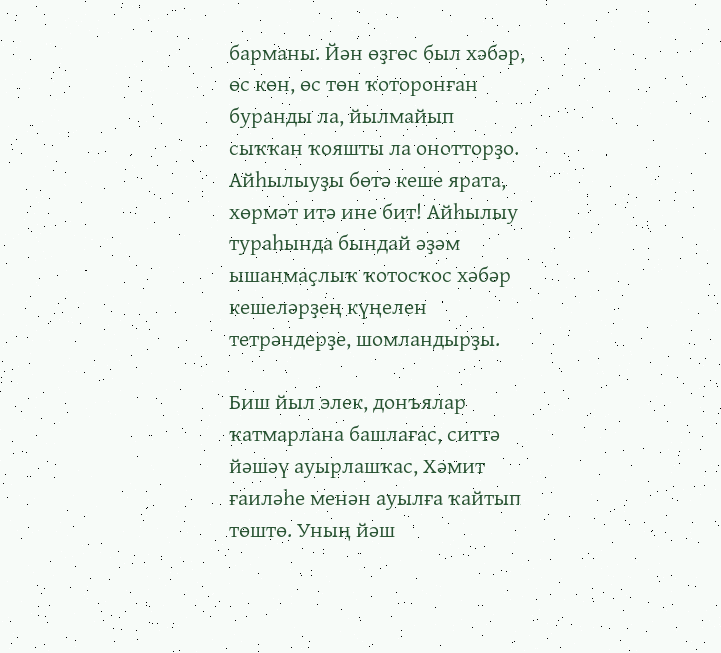барманы. Йән өҙгөс был хәбәр, өс көн, өс төн ҡоторонған буранды ла, йылмайып сыҡҡан ҡояшты ла онотторҙо. Айһылыуҙы бөтә кеше ярата, хөрмәт итә ине бит! Айһылыу тураһында бындай әҙәм ышанмаҫлыҡ ҡотосҡос хәбәр кешеләрҙең күңелен тетрәндерҙе, шомландырҙы.

Биш йыл элек, донъялар ҡатмарлана башлағас, ситтә йәшәү ауырлашҡас, Хәмит ғаиләһе менән ауылға ҡайтып төштө. Уның йәш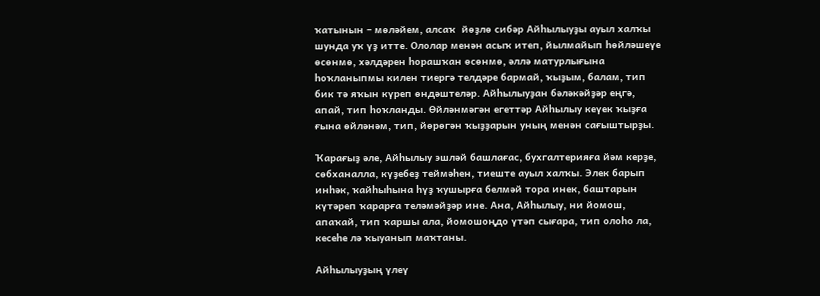ҡатынын – мөләйем, алсаҡ  йөҙлө сибәр Айһылыуҙы ауыл халҡы шунда уҡ үҙ итте. Ололар менән асыҡ итеп, йылмайып һөйләшеүе өсөнмө, хәлдәрен һорашҡан өсөнмө, әллә матурлығына һоҡланыпмы килен тиергә телдәре бармай, ҡыҙым, балам, тип бик тә яҡын күреп өндәштеләр. Айһылыуҙан бәләкәйҙәр еңгә, апай, тип һоҡланды. Өйләнмәгән егеттәр Айһылыу кеүек ҡыҙға ғына өйләнәм, тип, йөрөгән ҡыҙҙарын уның менән сағыштырҙы.

Ҡарағыҙ әле, Айһылыу эшләй башлағас, бухгалтерияға йәм керҙе, сөбханалла, күҙебеҙ теймәһен, тиеште ауыл халҡы. Элек барып инһәк, ҡайһыһына һүҙ ҡушырға белмәй тора инек, баштарын күтәреп ҡарарға теләмәйҙәр ине. Ана, Айһылыу, ни йомош, апаҡай, тип ҡаршы ала, йомошоңдо үтәп сығара, тип олоһо ла, кесеһе лә ҡыуанып маҡтаны.

Айһылыуҙың үлеү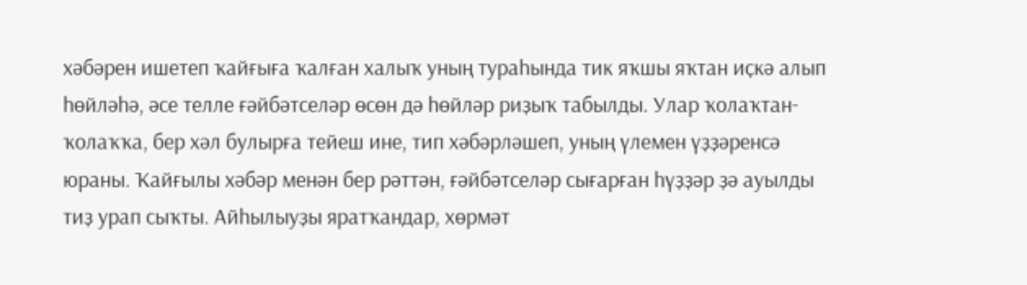хәбәрен ишетеп ҡайғыға ҡалған халыҡ уның тураһында тик яҡшы яҡтан иҫкә алып һөйләһә, әсе телле ғәйбәтселәр өсөн дә һөйләр риҙыҡ табылды. Улар ҡолаҡтан-ҡолаҡҡа, бер хәл булырға тейеш ине, тип хәбәрләшеп, уның үлемен үҙҙәренсә юраны. Ҡайғылы хәбәр менән бер рәттән, ғәйбәтселәр сығарған һүҙҙәр ҙә ауылды тиҙ урап сыҡты. Айһылыуҙы яратҡандар, хөрмәт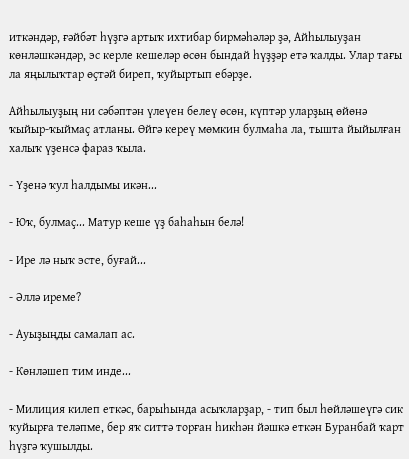иткәндәр, ғәйбәт һүҙгә артыҡ ихтибар бирмәһәләр ҙә, Айһылыуҙан көнләшкәндәр, эс керле кешеләр өсөн бындай һүҙҙәр етә ҡалды. Улар тағы ла яңылыҡтар өҫтәй биреп, ҡуйыртып ебәрҙе.

Айһылыуҙың ни сәбәптән үлеүен белеү өсөн, күптәр уларҙың өйөнә ҡыйыр-ҡыймаҫ атланы. Өйгә кереү мөмкин булмаһа ла, тышта йыйылған халыҡ үҙенсә фараз ҡыла.

- Үҙенә ҡул һалдымы икән...

- Юҡ, булмаҫ... Матур кеше үҙ баһаһын белә!

- Ире лә ныҡ эсте, буғай...

- Әллә иреме?

- Ауыҙыңды самалап ас.

- Көнләшеп тим инде...

- Милиция килеп еткәс, барыһында асыҡларҙар, - тип был һөйләшеүгә сик ҡуйырға теләпме, бер яҡ ситтә торған һикһән йәшкә еткән Буранбай ҡарт һүҙгә ҡушылды.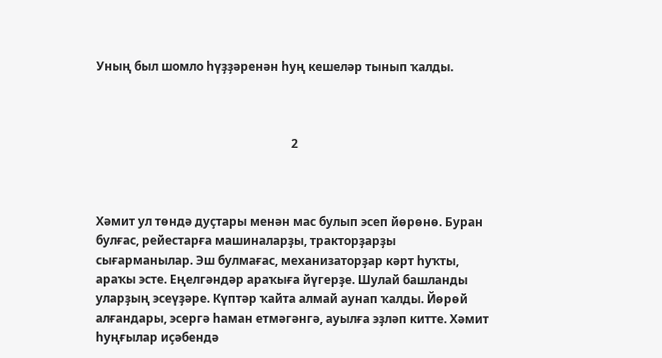Уның был шомло һүҙҙәренән һуң кешеләр тынып ҡалды.



                                                                 2



Хәмит ул төндә дуҫтары менән мас булып эсеп йөрөнө. Буран булғас, рейестарға машиналарҙы, тракторҙарҙы сығарманылар. Эш булмағас, механизаторҙар кәрт һуҡты, араҡы эсте. Еңелгәндәр араҡыға йүгерҙе. Шулай башланды уларҙың эсеүҙәре. Күптәр ҡайта алмай аунап ҡалды. Йөрөй алғандары, эсергә һаман етмәгәнгә, ауылға эҙләп китте. Хәмит һуңғылар иҫәбендә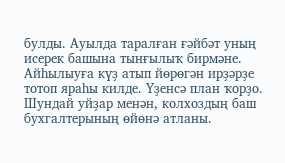булды. Ауылда таралған ғәйбәт уның исерек башына тынғылыҡ бирмәне. Айһылыуға күҙ атып йөрөгән ирҙәрҙе тотоп яраһы килде. Үҙенсә план ҡорҙо. Шундай уйҙар менән, колхоздың баш бухгалтерының өйөнә атланы.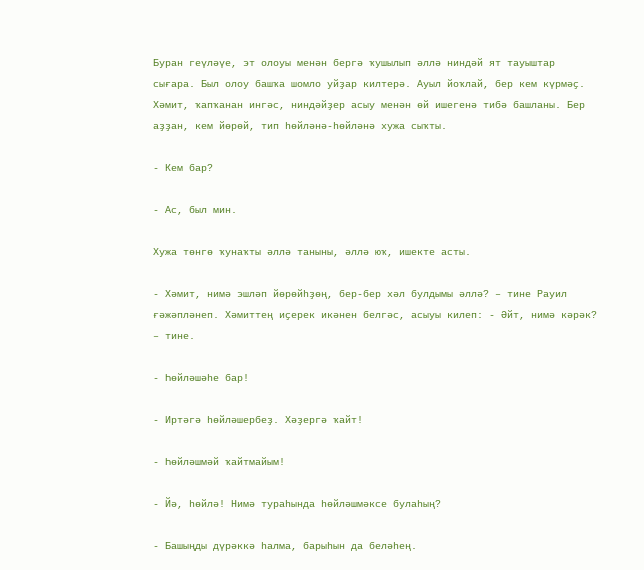Буран геүләүе, эт олоуы менән бергә ҡушылып әллә ниндәй ят тауыштар сығара. Был олоу башҡа шомло уйҙар килтерә. Ауыл йоҡлай, бер кем күрмәҫ. Хәмит, ҡапҡанан ингәс, ниндәйҙер асыу менән өй ишегенә тибә башланы. Бер аҙҙан, кем йөрөй, тип һөйләнә-һөйләнә хужа сыҡты.

- Кем бар?

- Ас, был мин.

Хужа төнгө ҡунаҡты әллә таныны, әллә юҡ, ишекте асты.

- Хәмит, нимә эшләп йөрөйһҙөң, бер-бер хәл булдымы әллә? – тине Рауил ғәжәпләнеп. Хәмиттең иҫерек икәнен белгәс, асыуы килеп: - Әйт, нимә кәрәк? – тине.

- Һөйләшәһе бар!

- Иртәгә һөйләшербеҙ. Хәҙергә ҡайт!

- Һөйләшмәй ҡайтмайым!

- Йә, һөйлә! Нимә тураһында һөйләшмәксе булаһың?

- Башыңды дүрәккә һалма, барыһын да беләһең.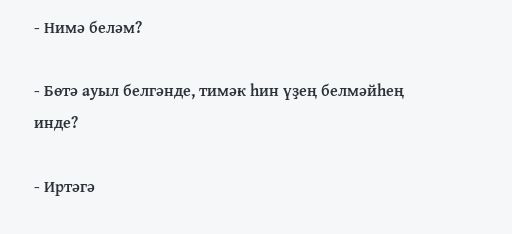- Нимә беләм?

- Бөтә ауыл белгәнде, тимәк һин үҙең белмәйһең инде?

- Иртәгә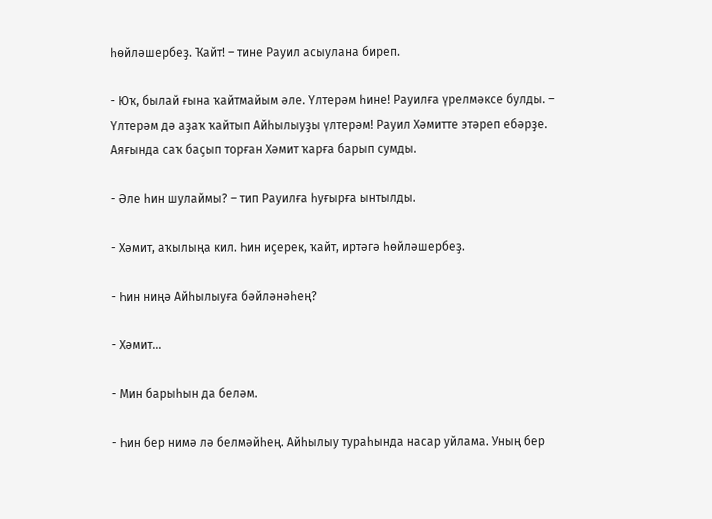һөйләшербеҙ. Ҡайт! – тине Рауил асыулана биреп.

- Юҡ, былай ғына ҡайтмайым әле. Үлтерәм һине! Рауилға үрелмәксе булды. – Үлтерәм дә аҙаҡ ҡайтып Айһылыуҙы үлтерәм! Рауил Хәмитте этәреп ебәрҙе. Аяғында саҡ баҫып торған Хәмит ҡарға барып сумды.

- Әле һин шулаймы? – тип Рауилға һуғырға ынтылды.

- Хәмит, аҡылыңа кил. Һин иҫерек, ҡайт, иртәгә һөйләшербеҙ.

- Һин ниңә Айһылыуға бәйләнәһең?

- Хәмит...

- Мин барыһын да беләм.

- Һин бер нимә лә белмәйһең. Айһылыу тураһында насар уйлама. Уның бер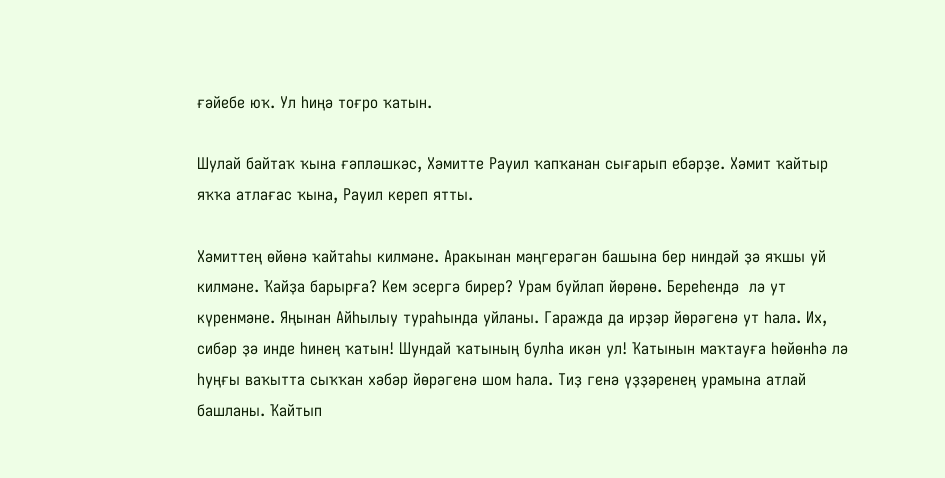ғәйебе юҡ. Ул һиңә тоғро ҡатын.

Шулай байтаҡ ҡына ғәпләшкәс, Хәмитте Рауил ҡапҡанан сығарып ебәрҙе. Хәмит ҡайтыр яҡҡа атлағас ҡына, Рауил кереп ятты.

Хәмиттең өйөнә ҡайтаһы килмәне. Аракынан мәңгерәгән башына бер ниндәй ҙә яҡшы уй килмәне. Ҡайҙа барырға? Кем эсергә бирер? Урам буйлап йөрөнө. Береһендә  лә ут күренмәне. Яңынан Айһылыу тураһында уйланы. Гаражда да ирҙәр йөрәгенә ут һала. Их, сибәр ҙә инде һинең ҡатын! Шундай ҡатының булһа икән ул! Ҡатынын маҡтауға һөйөнһә лә һуңғы ваҡытта сыҡҡан хәбәр йөрәгенә шом һала. Тиҙ генә үҙҙәренең урамына атлай башланы. Ҡайтып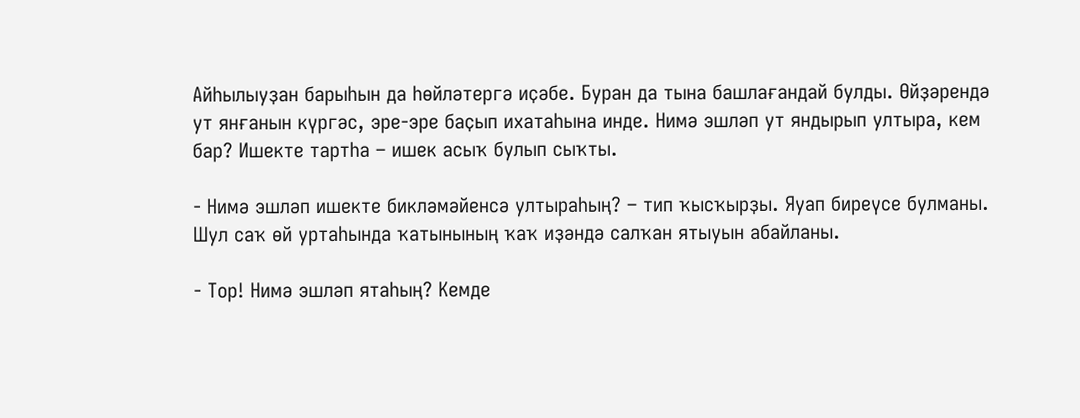Айһылыуҙан барыһын да һөйләтергә иҫәбе. Буран да тына башлағандай булды. Өйҙәрендә ут янғанын күргәс, эре-эре баҫып ихатаһына инде. Нимә эшләп ут яндырып ултыра, кем бар? Ишекте тартһа – ишек асыҡ булып сыҡты.

- Нимә эшләп ишекте бикләмәйенсә ултыраһың? – тип ҡысҡырҙы. Яуап биреүсе булманы. Шул саҡ өй уртаһында ҡатынының ҡаҡ иҙәндә салҡан ятыуын абайланы.

- Тор! Нимә эшләп ятаһың? Кемде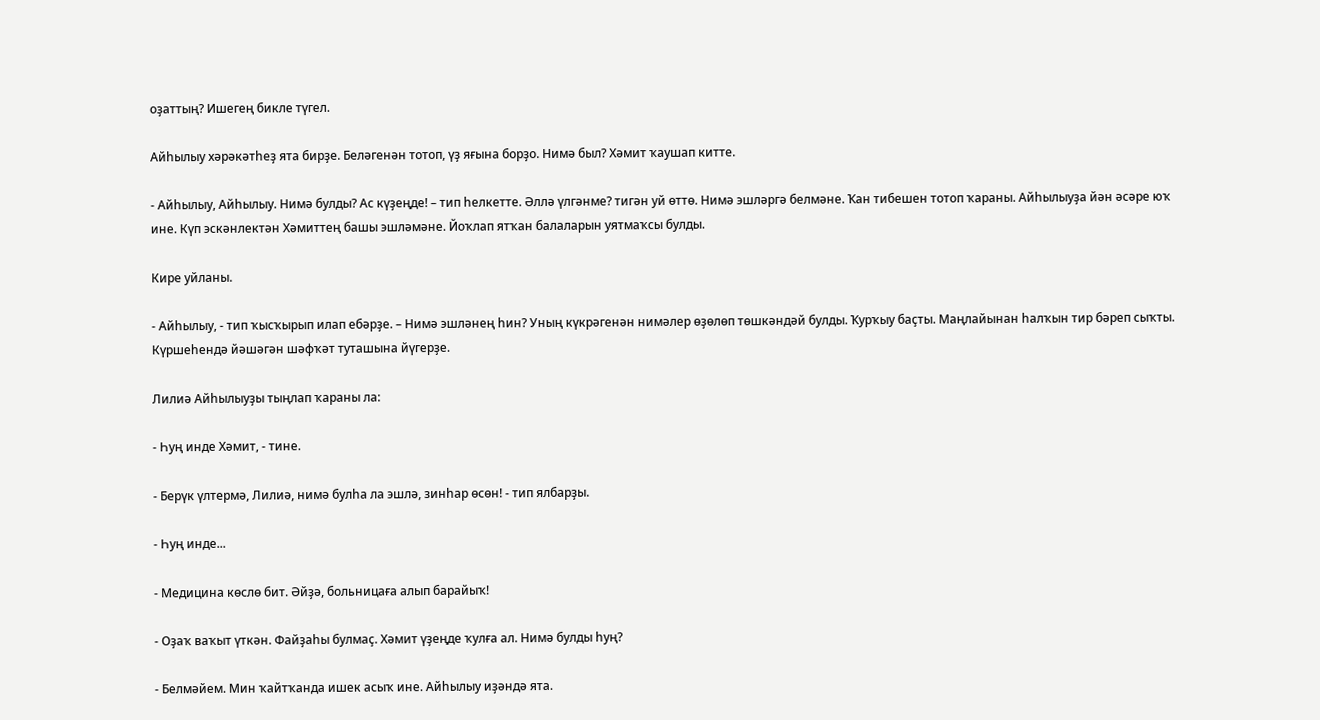оҙаттың? Ишегең бикле түгел.

Айһылыу хәрәкәтһеҙ ята бирҙе. Беләгенән тотоп, үҙ яғына борҙо. Нимә был? Хәмит ҡаушап китте.

- Айһылыу, Айһылыу. Нимә булды? Ас күҙеңде! – тип һелкетте. Әллә үлгәнме? тигән уй өттө. Нимә эшләргә белмәне. Ҡан тибешен тотоп ҡараны. Айһылыуҙа йән әсәре юҡ ине. Күп эскәнлектән Хәмиттең башы эшләмәне. Йоҡлап ятҡан балаларын уятмаҡсы булды.

Кире уйланы.

- Айһылыу, - тип ҡысҡырып илап ебәрҙе. – Нимә эшләнең һин? Уның күкрәгенән нимәлер өҙөлөп төшкәндәй булды. Ҡурҡыу баҫты. Маңлайынан һалҡын тир бәреп сыҡты. Күршеһендә йәшәгән шәфҡәт туташына йүгерҙе.

Лилиә Айһылыуҙы тыңлап ҡараны ла:

- Һуң инде Хәмит, - тине.

- Берүк үлтермә, Лилиә, нимә булһа ла эшлә, зинһар өсөн! - тип ялбарҙы.

- Һуң инде...

- Медицина көслө бит. Әйҙә, больницаға алып барайыҡ!

- Оҙаҡ ваҡыт үткән. Файҙаһы булмаҫ. Хәмит үҙеңде ҡулға ал. Нимә булды һуң?

- Белмәйем. Мин ҡайтҡанда ишек асыҡ ине. Айһылыу иҙәндә ята.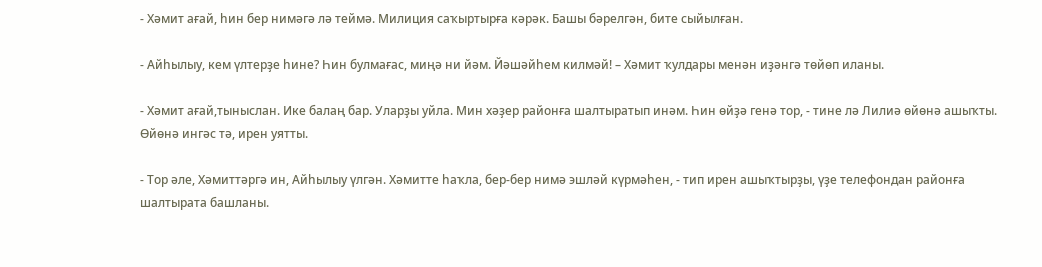- Хәмит ағай, һин бер нимәгә лә теймә. Милиция саҡыртырға кәрәк. Башы бәрелгән, бите сыйылған.

- Айһылыу, кем үлтерҙе һине? Һин булмағас, миңә ни йәм. Йәшәйһем килмәй! – Хәмит ҡулдары менән иҙәнгә төйөп иланы.

- Хәмит ағай,тыныслан. Ике балаң бар. Уларҙы уйла. Мин хәҙер районға шалтыратып инәм. Һин өйҙә генә тор, - тине лә Лилиә өйөнә ашыҡты. Өйөнә ингәс тә, ирен уятты.

- Тор әле, Хәмиттәргә ин, Айһылыу үлгән. Хәмитте һаҡла, бер-бер нимә эшләй күрмәһен, - тип ирен ашыҡтырҙы, үҙе телефондан районға шалтырата башланы.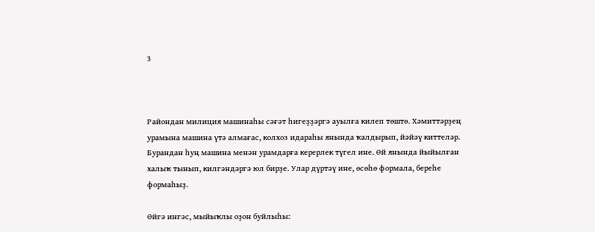3



Райондан милиция машинаһы сәғәт һигеҙҙәргә ауылға килеп төштө. Хәмиттәрҙең урамына машина үтә алмағас, колхоз идараһы янында ҡалдырып, йәйәү киттеләр. Бурандан һуң машина менән урамдарға керерлек түгел ине. Өй янында йыйылған халыҡ тынып, килгәндәргә юл бирҙе. Улар дүртәү ине, өсөһө формала, береһе формаһыҙ.

Өйгә ингәс, мыйыҡлы оҙон буйлыһы: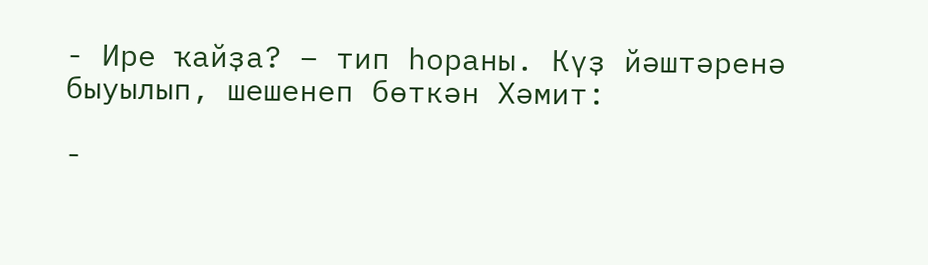- Ире ҡайҙа? – тип һораны. Күҙ йәштәренә быуылып, шешенеп бөткән Хәмит:

-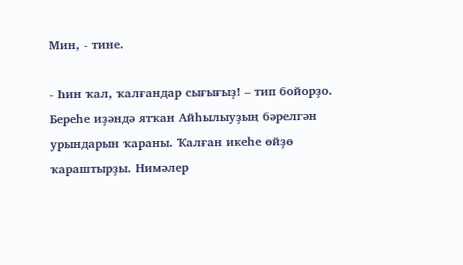Мин, - тине.

- Һин ҡал, ҡалғандар сығығыҙ! – тип бойорҙо. Береһе иҙәндә ятҡан Айһылыуҙың бәрелгән урындарын ҡараны. Ҡалған икеһе өйҙө ҡараштырҙы. Нимәлер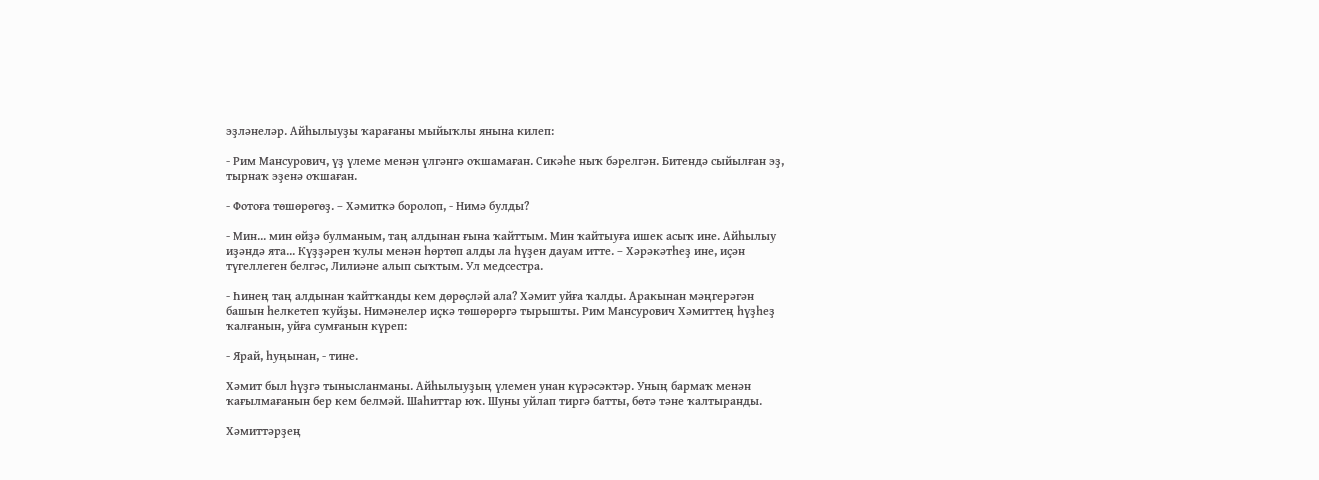эҙләнеләр. Айһылыуҙы ҡарағаны мыйыҡлы янына килеп:

- Рим Мансурович, үҙ үлеме менән үлгәнгә оҡшамаған. Сикәһе ныҡ бәрелгән. Битендә сыйылған эҙ, тырнаҡ эҙенә оҡшаған.

- Фотоға төшөрөгөҙ. – Хәмиткә боролоп, - Нимә булды?

- Мин... мин өйҙә булманым, таң алдынан ғына ҡайттым. Мин ҡайтыуға ишек асыҡ ине. Айһылыу иҙәндә ята... Күҙҙәрен ҡулы менән һөртөп алды ла һүҙен дауам итте. – Хәрәкәтһеҙ ине, иҫән түгеллеген белгәс, Лилиәне алып сыҡтым. Ул медсестра.

- Һинең таң алдынан ҡайтҡанды кем дөрөҫләй ала? Хәмит уйға ҡалды. Аракынан мәңгерәгән башын һелкетеп ҡуйҙы. Нимәнелер иҫкә төшөрөргә тырышты. Рим Мансурович Хәмиттең һүҙһеҙ ҡалғанын, уйға сумғанын күреп:

- Ярай, һуңынан, - тине.

Хәмит был һүҙгә тынысланманы. Айһылыуҙың үлемен унан күрәсәктәр. Уның бармаҡ менән ҡағылмағанын бер кем белмәй. Шаһиттар юҡ. Шуны уйлап тиргә батты, бөтә тәне ҡалтыранды.

Хәмиттәрҙең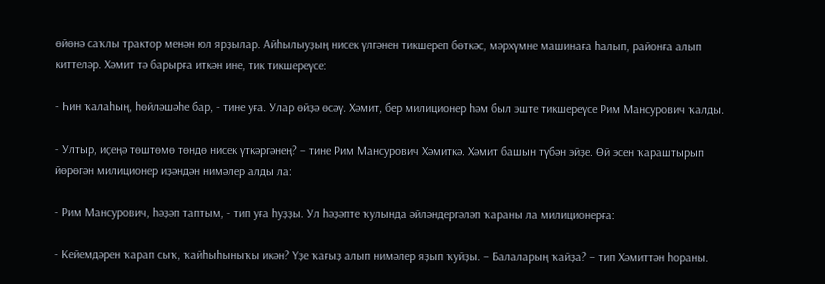өйөнә саҡлы трактор менән юл ярҙылар. Айһылыуҙың нисек үлгәнен тикшереп бөткәс, мәрхүмне машинаға һалып, районға алып киттеләр. Хәмит тә барырға иткән ине, тик тикшереүсе:

- Һин ҡалаһың, һөйләшәһе бар, - тине уға. Улар өйҙә өсәү. Хәмит, бер милиционер һәм был эште тикшереүсе Рим Мансурович ҡалды.

- Ултыр, иҫеңә төштөмө төндө нисек үткәргәнең? – тине Рим Мансурович Хәмиткә. Хәмит башын түбән эйҙе. Өй эсен ҡараштырып йөрөгән милиционер иҙәндән нимәлер алды ла:

- Рим Мансурович, һәҙәп таптым, - тип уға һуҙҙы. Ул һәҙәпте ҡулында әйләндергәләп ҡараны ла милиционерға:

- Кейемдәрен ҡарап сыҡ, ҡайһыһыныҡы икән? Үҙе ҡағыҙ алып нимәлер яҙып ҡуйҙы. – Балаларың ҡайҙа? – тип Хәмиттән һораны.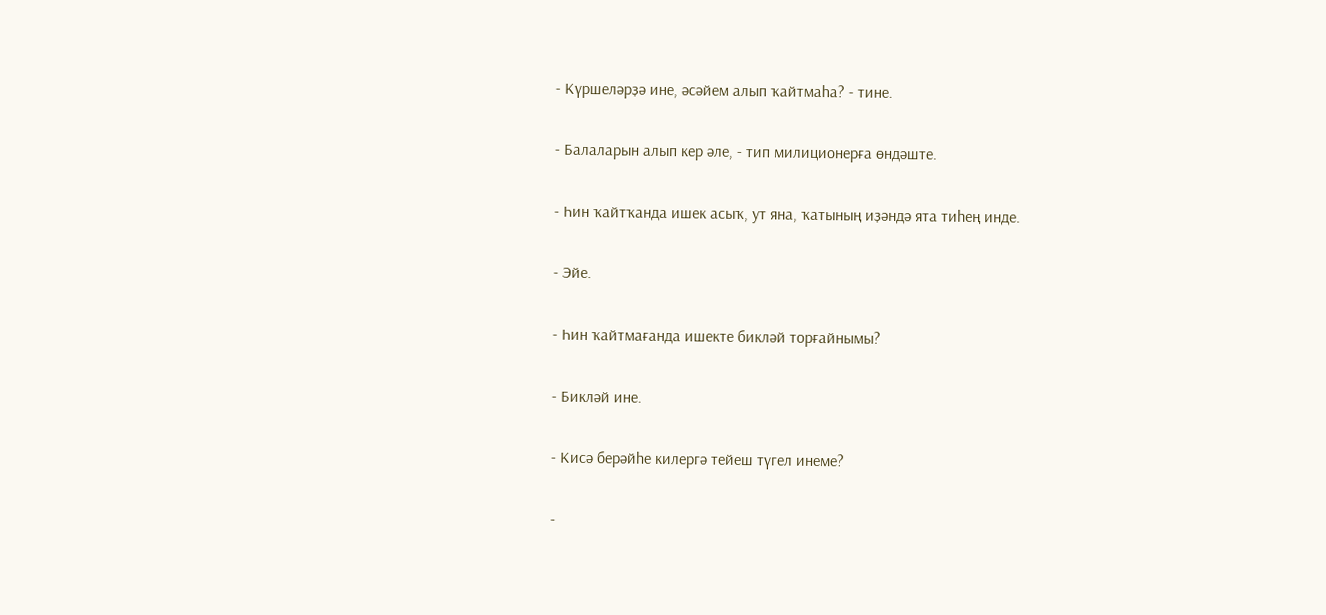- Күршеләрҙә ине, әсәйем алып ҡайтмаһа? - тине.

- Балаларын алып кер әле, - тип милиционерға өндәште.

- Һин ҡайтҡанда ишек асыҡ, ут яна, ҡатының иҙәндә ята тиһең инде.

- Эйе.

- Һин ҡайтмағанда ишекте бикләй торғайнымы?

- Бикләй ине.

- Кисә берәйһе килергә тейеш түгел инеме?

-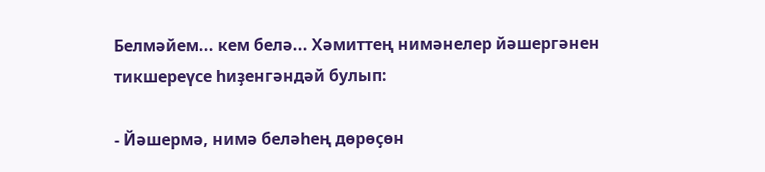Белмәйем... кем белә... Хәмиттең нимәнелер йәшергәнен тикшереүсе һиҙенгәндәй булып:

- Йәшермә, нимә беләһең дөрөҫөн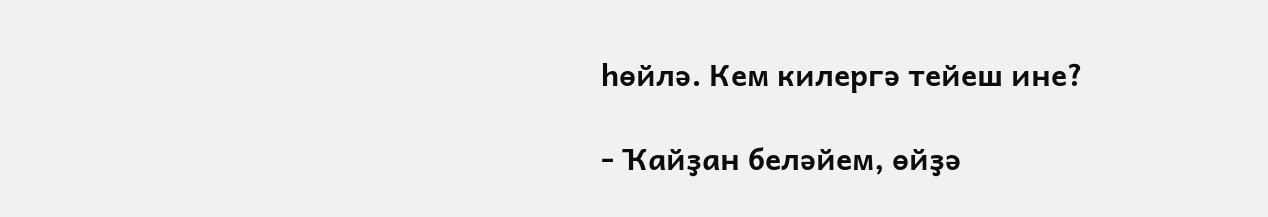һөйлә. Кем килергә тейеш ине?

- Ҡайҙан беләйем, өйҙә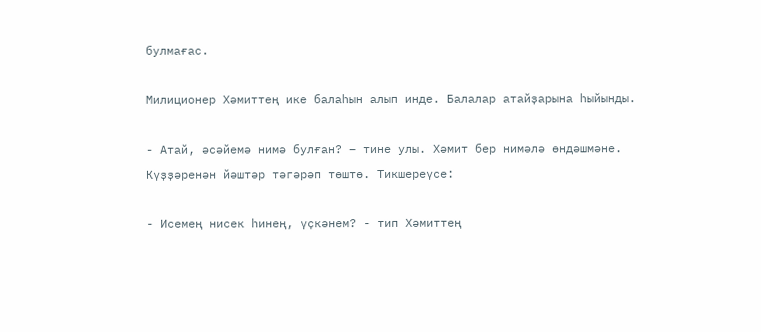булмағас.

Милиционер Хәмиттең ике балаһын алып инде. Балалар атайҙарына һыйынды.

- Атай, әсәйемә нимә булған? – тине улы. Хәмит бер нимәлә өндәшмәне. Күҙҙәренән йәштәр тәгәрәп төштө. Тикшереүсе:

- Исемең нисек һинең, үҫкәнем? - тип Хәмиттең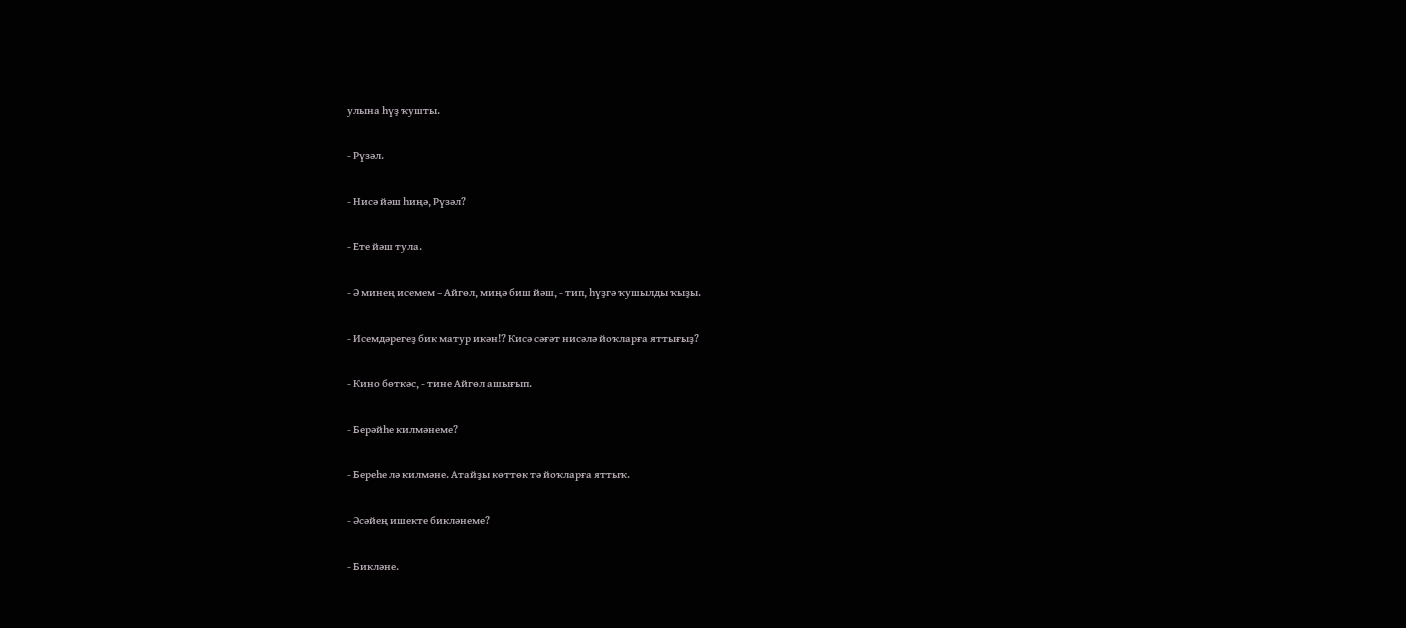улына һүҙ ҡушты.

- Рүзәл.

- Нисә йәш һиңә, Рүзәл?

- Ете йәш тула.

- Ә минең исемем – Айгөл, миңә биш йәш, - тип, һүҙгә ҡушылды ҡыҙы.

- Исемдәрегеҙ бик матур икән!? Кисә сәғәт нисәлә йоҡларға яттығыҙ?

- Кино бөткәс, - тине Айгөл ашығып.

- Берәйһе килмәнеме?

- Береһе лә килмәне. Атайҙы көттөк тә йоҡларға яттыҡ.

- Әсәйең ишекте бикләнеме?

- Бикләне.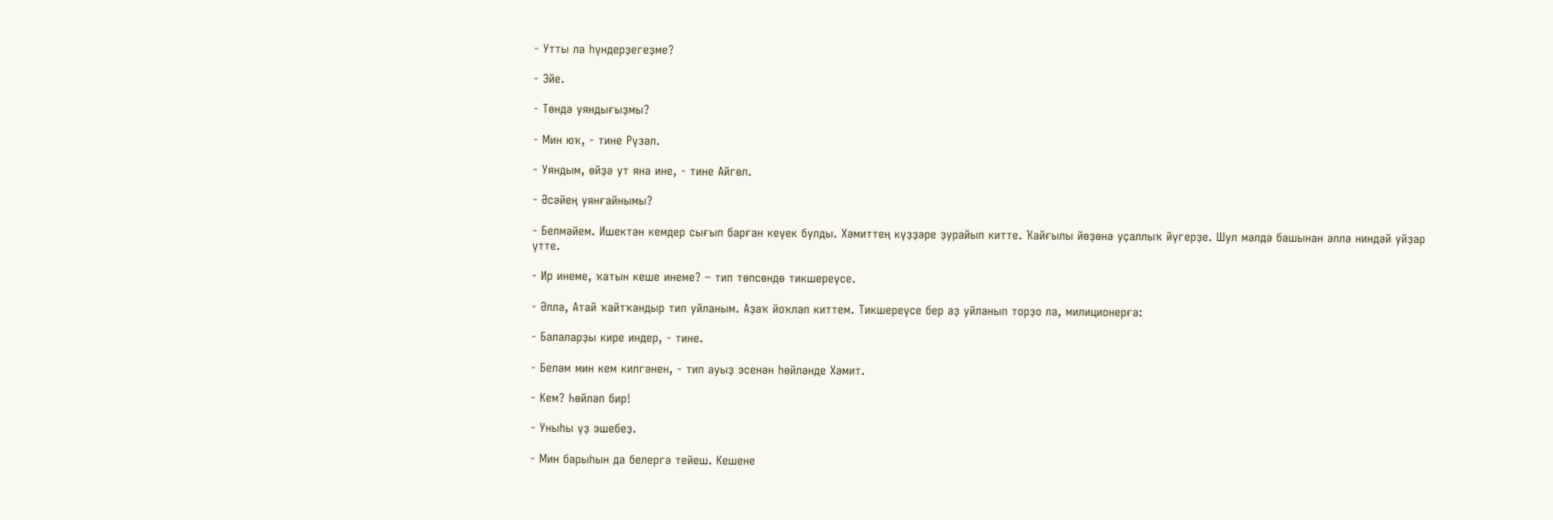- Утты ла һүндерҙегеҙме?

- Эйе.

- Төндә уяндығыҙмы?

- Мин юҡ, - тине Рүзәл.

- Уяндым, өйҙә ут яна ине, - тине Айгөл.

- Әсәйең уянғайнымы?

- Белмәйем. Ишектән кемдер сығып барған кеүек булды. Хәмиттең күҙҙәре ҙурайып китте. Ҡайғылы йөҙөнә уҫаллыҡ йүгерҙе. Шул мәлдә башынан әллә ниндәй уйҙар үтте.

- Ир инеме, ҡатын кеше инеме? – тип төпсөндө тикшереүсе.

- Әллә, Атай ҡайтҡандыр тип уйланым. Аҙаҡ йоҡлап киттем. Тикшереүсе бер аҙ уйланып торҙо ла, милиционерға:

- Балаларҙы кире индер, - тине.

- Беләм мин кем килгәнен, - тип ауыҙ эсенән һөйләнде Хәмит.

- Кем? Һөйләп бир!

- Уныһы үҙ эшебеҙ.

- Мин барыһын да белергә тейеш. Кешене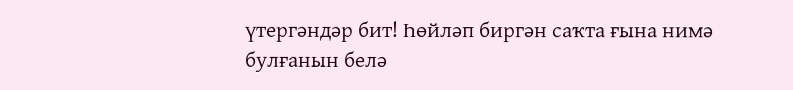үтергәндәр бит! Һөйләп биргән саҡта ғына нимә булғанын белә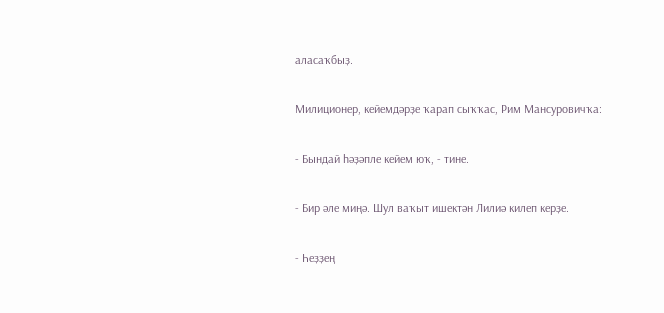аласаҡбыҙ.

Милиционер, кейемдәрҙе ҡарап сыҡҡас, Рим Мансуровичҡа:

- Бындай һәҙәпле кейем юҡ, - тине.

- Бир әле миңә. Шул ваҡыт ишектән Лилиә килеп керҙе.

- Һеҙҙең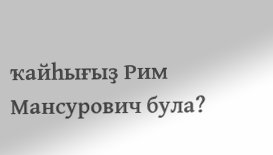ҡайһығыҙ Рим Мансурович була?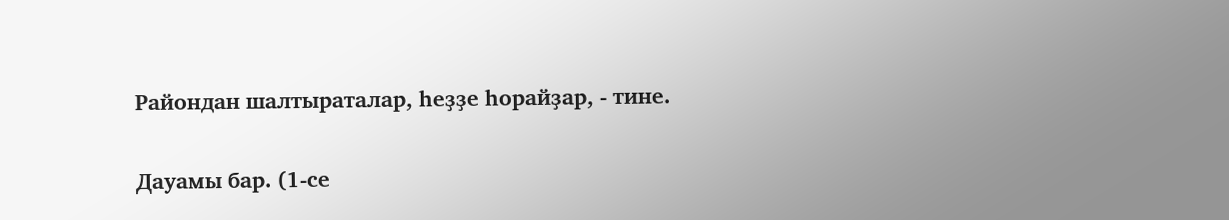Райондан шалтыраталар, һеҙҙе һорайҙар, - тине.

Дауамы бар. (1-се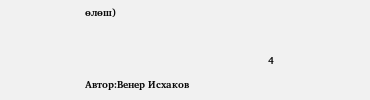өлөш)



                                                             4

Автор:Венер Исхаков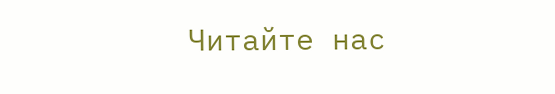Читайте нас